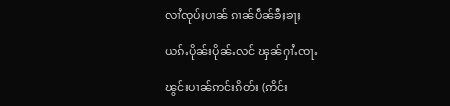လၢႆၸုပ်ႈပၢၼ် ၵၢၼ်ပဵၼ်ၶီႈၶႃႈ

ယၵ်ႉပိုၼ်းပိုၼ်ႉလင် ၾၼ်ႁၢႆႉၸႃႉ

ၽွင်းပၢၼ်ဢင်းၵိတ်း (ဢိင်း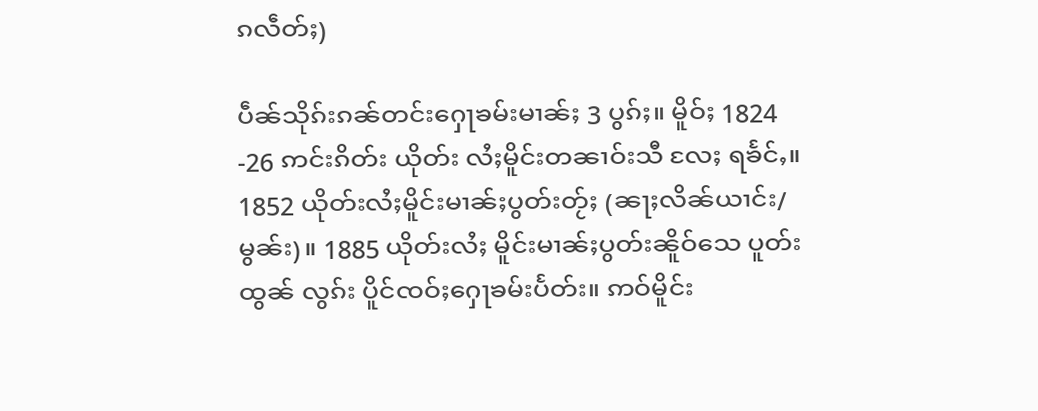ၵလဵတ်ႈ)

ပဵၼ်သိုၵ်းၵၼ်တင်းႁေႃၶမ်းမၢၼ်ႈ 3 ပွၵ်ႈ။ မိူဝ်ႈ 1824 -26 ဢင်းၵိတ်း ယိုတ်း လႆႈမိူင်းတၼၢဝ်းသီ လႄႈ ရၶႅင်ႇ။ 1852 ယိုတ်းလႆႈမိူင်းမၢၼ်ႈပွတ်းတႂ်ႈ (ၼႃႈလိၼ်ယၢင်း/မွၼ်း)။ 1885 ယိုတ်းလႆႈ မိူင်းမၢၼ်ႈပွတ်းၼိူဝ်သေ ပူတ်းထွၼ် လွၵ်း ပိူင်ၸဝ်ႈႁေႃၶမ်းပႅတ်း။ ဢဝ်မိူင်း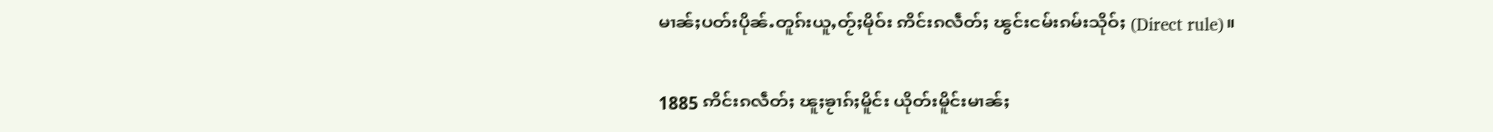မၢၼ်ႈပတ်းပိုၼ်ႉတူၵ်းယူႇတႂ်ႈမိုဝ်း ဢိင်းၵလဵတ်ႈ ၽွင်းငမ်းၵမ်းသိုဝ်ႈ (Direct rule)။

1885 ဢိင်းၵလဵတ်ႈ ၽူႈၶႂၢၵ်ႈမိူင်း ယိုတ်းမိူင်းမၢၼ်ႈ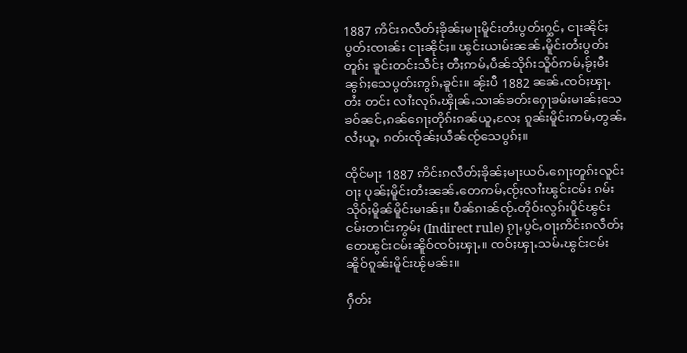1887 ဢိင်းၵလဵတ်ႈၶိုၼ်ႈမႃးမိူင်းတႆးပွတ်းႁွင်ႇ ငႃးၼိုင်ႈ ပွတ်းၸၢၼ်း ငႃးၼိုင်ႈ။ ၽွင်းယၢမ်းၼၼ်ႉမိူင်းတႆးပွတ်းတူၵ်း ၶူင်းတင်းသဵင်ႈ တီႈဢမ်ႇပဵၼ်သိုၵ်းသိူဝ်ဢမ်ႇၶႂ်ႈမီး ၼွၵ်ႈသေပွတ်းဢွၵ်ႇၶူင်း။ ၼႂ်းပီ 1882 ၼၼ်ႉၸဝ်ႈၾႃႉတႆး တင်း လၢႆးလုၵ်ႉၾိုၼ်ႉသၢၼ်ၶတ်းႁေႃၶမ်းမၢၼ်ႈသေ ၶဝ်ၼင်ႇၵၼ်ၵေႃႈတိုၵ်းၵၼ်ယူႇလႄႈ ၵူၼ်းမိူင်းဢမ်ႇတွၼ်ႉလႆႈယူႇ ၵတ်းၸိုၼ်ႈယဵၼ်ၸႂ်သေပွၵ်ႈ။

ထိုင်မႃး 1887 ဢိင်းၵလဵတ်ႈၶိုၼ်ႈမႃးယဝ်ႉၵေႃႈတူၵ်းလူင်းဝႃႈ ပုၼ်ႈမိူင်းတႆးၼၼ်ႉတေဢမ်ႇၸႂ်ႈလၢႆးၽွင်းငမ်း ၵမ်းသိုဝ်ႈမိူၼ်မိူင်းမၢၼ်ႈ။ ပဵၼ်ၵၢၼ်ၸႂ်ႉတိုဝ်းလွၵ်းပိူင်ၽွင်းငမ်းတၢင်းဢွမ်ႈ (Indirect rule) ၵႂႃႇပွင်ႇဝႃႈဢိင်းၵလဵတ်ႈ တေၽွင်းငမ်းၼိူဝ်ၸဝ်ႈၾႃႉ။ ၸဝ်ႈၾႃႉသမ်ႉၽွင်းငမ်းၼိူဝ်ၵူၼ်းမိူင်းၽႂ်မၼ်း။

ႁဵတ်း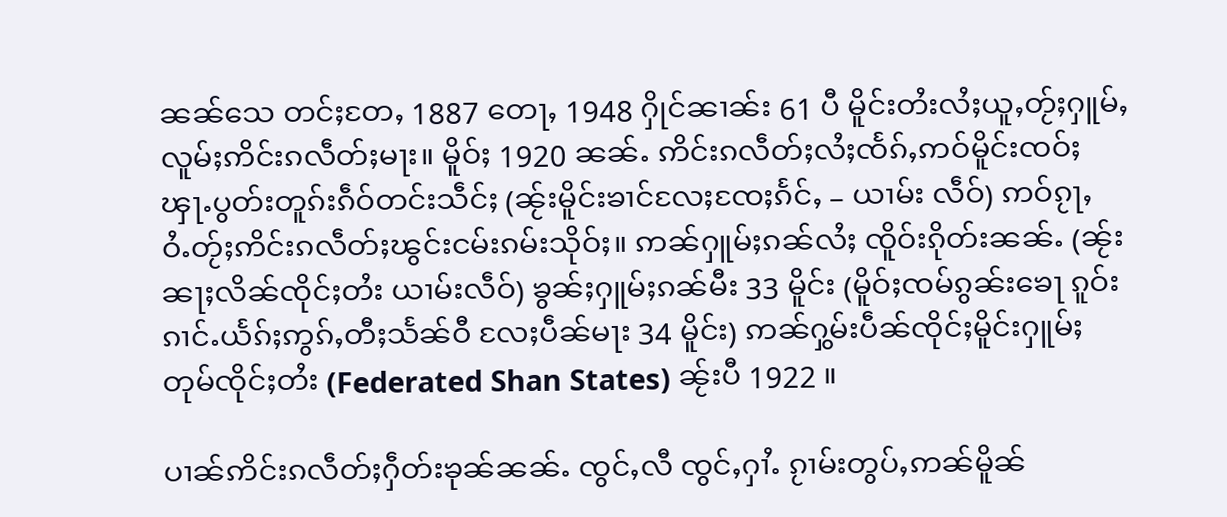ၼၼ်သေ တင်ႈတႄႇ 1887 တေႃႇ 1948 ႁိုင်ၼၢၼ်း 61 ပီ မိူင်းတႆးလႆႈယူႇတႂ်ႈႁူမ်ႇလူမ်ႈဢိင်းၵလဵတ်ႈမႃး။ မိူဝ်ႈ 1920 ၼၼ်ႉ ဢိင်းၵလဵတ်ႈလႆႈၸႅၵ်ႇဢဝ်မိူင်းၸဝ်ႈၾႃႉပွတ်းတူၵ်းၵဵဝ်တင်းသဵင်ႈ (ၼႂ်းမိူင်းၶၢင်လႄႈၸႄႈၵႅင်ႇ – ယၢမ်း လဵဝ်) ဢဝ်ၵႂႃႇဝႆႉတႂ်ႈဢိင်းၵလဵတ်ႈၽွင်းငမ်းၵမ်းသိုဝ်ႈ။ ဢၼ်ႁူမ်ႈၵၼ်လႆႈ ၸိူဝ်းၵိုတ်းၼၼ်ႉ (ၼႂ်းၼႃႈလိၼ်ၸိုင်ႈတႆး ယၢမ်းလဵဝ်) ၶွၼ်ႈႁူမ်ႈၵၼ်မီး 33 မိူင်း (မိူဝ်ႈၸမ်ၵွၼ်းၶေႃ ၵူဝ်းၵၢင်ႉယႅၵ်ႈဢွၵ်ႇတီႈသႅၼ်ဝီ လႄႈပဵၼ်မႃး 34 မိူင်း) ဢၼ်ႁွမ်းပဵၼ်ၸိုင်ႈမိူင်းႁူမ်ႈတုမ်ၸိုင်ႈတႆး (Federated Shan States) ၼႂ်းပီ 1922 ။

ပၢၼ်ဢိင်းၵလဵတ်ႈႁဵတ်းၶုၼ်ၼၼ်ႉ ၸွင်ႇလီ ၸွင်ႇႁၢႆႉ ၵႂၢမ်းတွပ်ႇဢၼ်မိူၼ်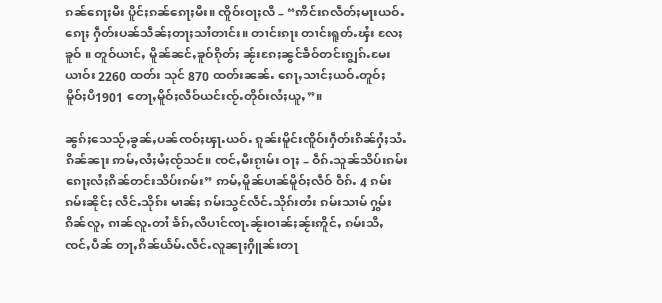ၵၼ်ၵေႃႈမီး ပိူင်ႈၵၼ်ၵေႃႈမီး။ ၸိူဝ်းဝႃႈလီ – “ဢိင်းၵလဵတ်ႈမႃးယဝ်ႉၵေႃႈ ႁဵတ်းပၼ်သဵၼ်ႈတႃႈသၢႆတၢင်း။ တၢင်းၵႃး တၢင်းရူတ်ႉၾႆး လႄႈ ၶူဝ် ။ တူဝ်ယၢင်ႇ မိူၼ်ၼင်ႇၶူဝ်ၵိုတ်ႈ ၼႂ်းၵႄႈၼွင်ၶဵဝ်တင်းၵျွၵ်ႉမႄး ယၢဝ်း 2260 ထတ်း သုင် 870 ထတ်းၼၼ်ႉ ၵေႃႇသၢင်ႈယဝ်ႉတူဝ်ႈ မိူဝ်ႈပီ1901 တေႃႇမိူဝ်ႈလဵဝ်ယင်းၸႂ်ႉတိုဝ်းလႆႈယူႇ”။

ၼွၵ်ႈသေသႂ်ႇၶွၼ်ႇပၼ်ၸဝ်ႈၾႃႉယဝ်ႉ ၵူၼ်းမိူင်းၸိူဝ်းႁဵတ်းၵိၼ်ႁႆႈသႆႉၵိၼ်ၼႃး ဢမ်ႇလႆႈမႆႈၸႂ်သင်။ ၸင်ႇမီးၵႂၢမ်း ဝႃႈ – ဝဵၵ်ႉသူၼ်သိပ်းၵမ်းၵေႃႈလႆႈၵိၼ်တင်းသိပ်းၵမ်း” ဢမ်ႇမိူၼ်ပၢၼ်မိူဝ်ႈလဵဝ် ဝဵၵ်ႉ 4 ၵမ်း ၵမ်းၼိုင်ႈ လဵင်ႉသိုၵ်း မၢၼ်ႈ ၵမ်းသွင်လဵင်ႉသိုၵ်းတႆး ၵမ်းသၢမ် ႁွမ်းၵိၼ်လူႇ ၵၢၼ်လူႉတၢႆ ၶႅၵ်ႇလီပၢင်ၸႃႉၼႂ်းဝၢၼ်ႈၼႂ်းဢိူင်ႇ ၵမ်းသီႇ ၸင်ႇပဵၼ် တႃႇၵိၼ်ယႅမ်ႉလဵင်ႉလူၼႃႈႁိူၼ်းတႃ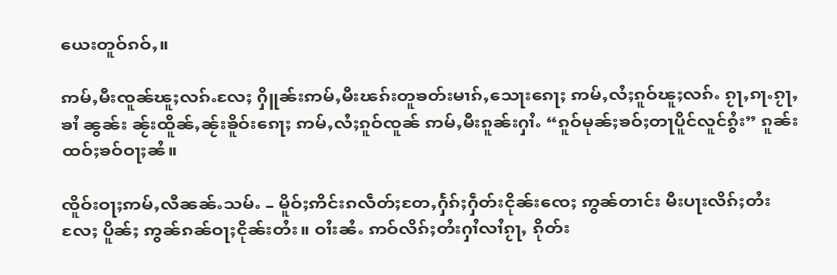ယေးတူဝ်ၵဝ်ႇ။

ဢမ်ႇမီးၸူၼ်ၽူႈလၵ်ႉလႄႈ ႁိူၼ်းဢမ်ႇမီးၽၵ်းတူၶတ်းမၢၵ်ႇသေႃးၵေႃႈ ဢမ်ႇလႆႈၵူဝ်ၽူႈလၵ်ႉ ၵႂႃႇၵႃႉၵႂႃႇၶၢႆ ၼွၼ်း ၼႂ်းထိူၼ်ႇၼႂ်းၶိူဝ်းၵေႃႈ ဢမ်ႇလႆႈၵူဝ်ၸူၼ် ဢမ်ႇမီးၵူၼ်းႁၢႆႉ “ၵူဝ်မုၼ်ႈၶဝ်ႈတႃပိူင်လူင်ၵွႆး” ၵူၼ်းထဝ်ႈၶဝ်ဝႃႈၼႆ။

ၸိူဝ်းဝႃႈဢမ်ႇလီၼၼ်ႉသမ်ႉ – မိူဝ်ႈဢိင်းၵလဵတ်ႈတႄႇႁႅၵ်ႈႁဵတ်းငိုၼ်းၸေႈ ဢွၼ်တၢင်း မီးပႃးလိၵ်ႈတႆး လႄႈ ပိူၼ်ႈ ဢွၼ်ၵၼ်ဝႃႈငိုၼ်းတႆး။ ဝၢႆးၼႆႉ ဢဝ်လိၵ်ႈတႆးႁၢႆလၢႆၵႂႃႇ ၵိုတ်း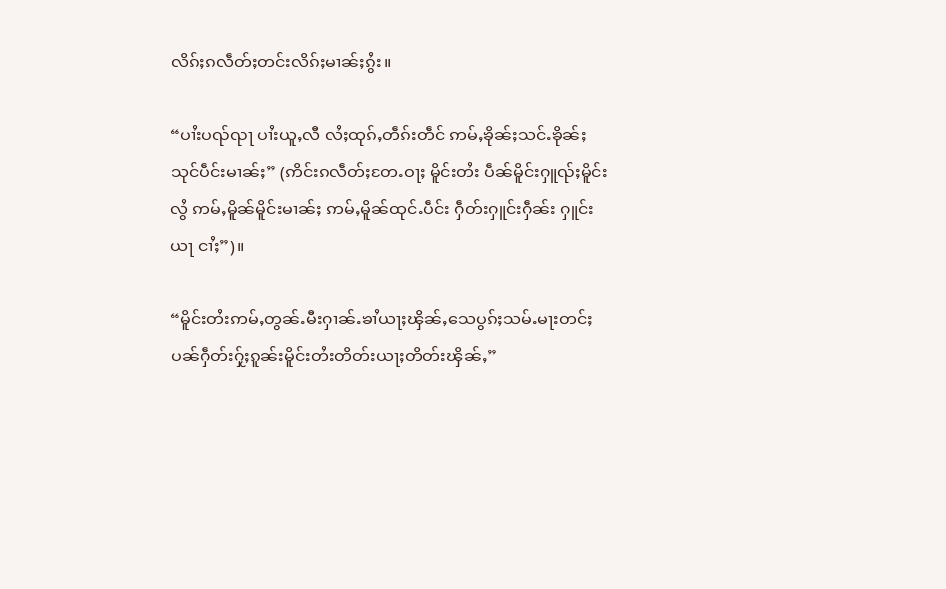လိၵ်ႈၵလဵတ်ႈတင်းလိၵ်ႈမၢၼ်ႈၵွႆး။

“ပၢႆးပၺ်ၺႃ ပၢႆးယူႇလီ လႆႈထုၵ်ႇတဵၵ်းတဵင် ဢမ်ႇၶိုၼ်ႈသင်ႉၶိုၼ်ႈသုင်ပဵင်းမၢၼ်ႈ” (ဢိင်းၵလဵတ်ႈတႄႉဝႃႈ မိူင်းတႆး ပဵၼ်မိူင်းႁူၺ်ႈမိူင်းလွႆ ဢမ်ႇမိူၼ်မိူင်းမၢၼ်ႈ ဢမ်ႇမိူၼ်ထုင်ႉပဵင်း ႁဵတ်းႁူင်းႁဵၼ်း ႁူင်းယႃ ငၢႆႈ”)။

“မိူင်းတႆးဢမ်ႇတွၼ်ႉမီးႁၢၼ်ႉၶၢႆယႃႈၾိၼ်ႇသေပွၵ်ႈသမ်ႉမႃးတင်ႈပၼ်ႁဵတ်းႁႂ်ႈၵူၼ်းမိူင်းတႆးတိတ်းယႃႈတိတ်းၾိၼ်ႇ”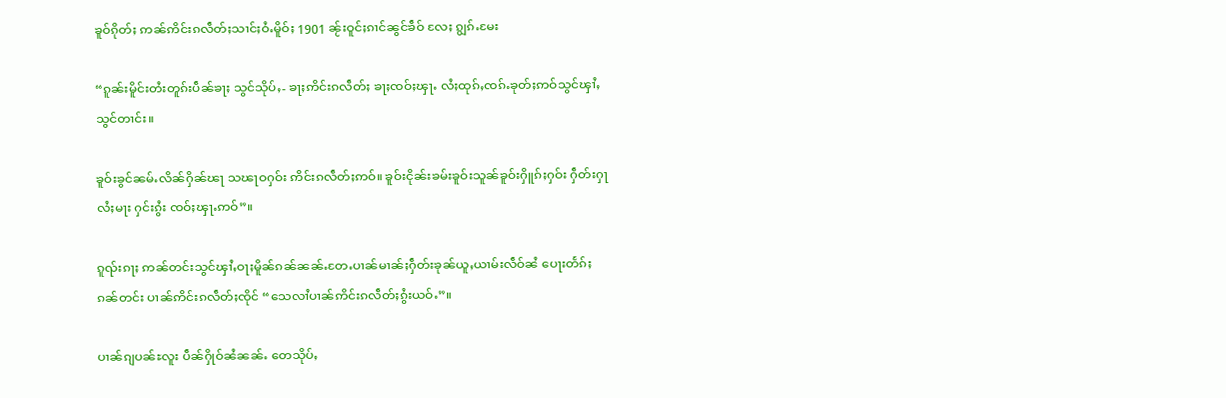ၶူဝ်ၵိုတ်ႈ ဢၼ်ဢိင်းၵလဵတ်ႈသၢင်ႈဝႆႉမိူဝ်ႈ 1901 ၼႂ်းဝူင်ႈၵၢင်ၼွင်ၶဵဝ် လႄႈ ၵျွၵ်ႉမႄး

“ၵူၼ်းမိူင်းတႆးတူၵ်းပဵၼ်ၶႃႈ သွင်သိုပ်ႇ- ၶႃႈဢိင်းၵလဵတ်ႈ ၶႃႈၸဝ်ႈၾႃႉ လႆႈထုၵ်ႇၸၵ်ႉၶုတ်ႈဢဝ်သွင်ၾၢႆႇသွင်တၢင်း။

ၶူဝ်းၶွင်ၼမ်ႉလိၼ်ႁိၼ်ၽႃ သၽႃဝႁဝ်း ဢိင်းၵလဵတ်ႈဢဝ်။ ၶူဝ်းငိုၼ်းၶမ်းၶူဝ်းသူၼ်ၶူဝ်းႁိူၵ်ႈႁဝ်း ႁဵတ်းႁႃလႆႈမႃး ႁင်းၵွႆး ၸဝ်ႈၾႃႉဢဝ်”။

ၵူၺ်းၵႃႈ ဢၼ်တင်းသွင်ၾၢႆႇဝႃႈမိူၼ်ၵၼ်ၼၼ်ႉတႄႉပၢၼ်မၢၼ်ႈႁဵတ်းၶုၼ်ယူႇယၢမ်းလဵဝ်ၼႆ ပေႃးတႅၵ်ႈၵၼ်တင်း ပၢၼ်ဢိင်းၵလဵတ်ႈၸိုင် “သေလၢႆပၢၼ်ဢိင်းၵလဵတ်ႈၵွႆးယဝ်ႉ”။

ပၢၼ်ၵျပၼ်ႊလူး ပဵၼ်ႁိုဝ်ၼႆၼၼ်ႉ တေသိုပ်ႇ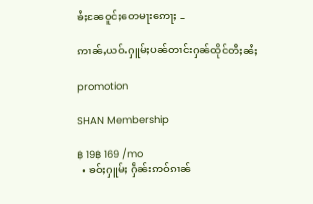ၶႆႈၼႄဝူင်ႈတေမႃးဢေႃႈ –

ဢၢၼ်ႇယဝ်ႉႁူမ်ႈပၼ်တၢင်းႁၼ်ထိုင်တီႈၼႆႈ

promotion

SHAN Membership

฿ 19฿ 169 /mo
  • ၶဝ်ႈႁူမ်ႈ ႁဵၼ်းဢဝ်ၵၢၼ်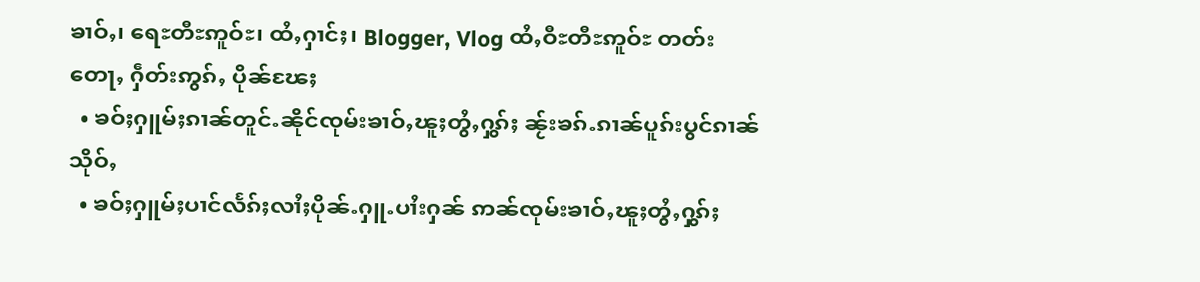ၶၢဝ်ႇ၊ ရေႊတီႊဢူဝ်ႊ၊ ထႆႇႁၢင်ႈ၊ Blogger, Vlog ထႆႇဝီႊတီႊဢူဝ်ႊ တတ်းတေႃႇ ႁဵတ်းဢွၵ်ႇ ပိုၼ်ၽႄႈ
  • ၶဝ်ႈႁူမ်ႈၵၢၼ်တူင်ႉၼိုင်ၸုမ်းၶၢဝ်ႇၽူႈတွႆႇႁွၵ်ႈ ၼႂ်းၶၵ်ႉၵၢၼ်ပူၵ်းပွင်ၵၢၼ်သိုဝ်ႇ
  • ၶဝ်ႈႁူမ်ႈပၢင်လႅၵ်ႈလၢႆႈပိုၼ်ႉႁူႉပၢႆးႁၼ် ဢၼ်ၸုမ်းၶၢဝ်ႇၽူႈတွႆႇႁွၵ်ႈ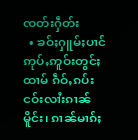ၸတ်းႁဵတ်း
  • ၶဝ်ႈႁူမ်ႈပၢင်ဢုပ်ႇဢူဝ်းတွင်ႈထၢမ် ၵဵဝ်ႇၵပ်းငဝ်းလၢႆးၵၢၼ်မိူင်း၊ ၵၢၼ်မၢၵ်ႈ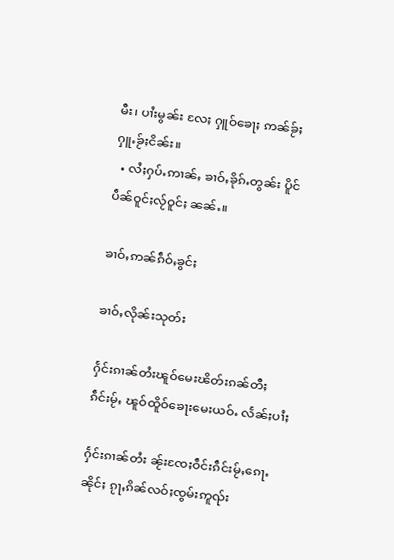မီး၊ ပၢႆးမွၼ်း လႄႈ ႁူဝ်ၶေႃႈ ဢၼ်ၶႂ်ႈႁူႉၶႂ်ႈငိၼ်း။
  • လႆႈႁပ်ႉဢၢၼ်ႇ ၶၢဝ်ႇၶိုၵ်ႉတွၼ်း ပိူင်ပဵၼ်ဝူင်ႈလႂ်ဝူင်ႈ ၼၼ်ႉ။

ၶၢဝ်ႇဢၼ်ၵဵဝ်ႇၶွင်ႈ

ၶၢဝ်ႇလိုၼ်းသုတ်း

ႁႅင်းၵၢၼ်တႆးၽူဝ်မေးၽိတ်းၵၼ်တီႈၵဵင်းမႂ်ႇ ၽူဝ်ထိူဝ်ၶေႃးမေးယဝ်ႉ လႅၼ်ႈပၢႆႈ

ႁႅင်းၵၢၼ်တႆး ၼႂ်းၸႄႈဝဵင်းၵဵင်းမႂ်ႇၵေႃႉၼိုင်ႈ ၵႂႃႇၵိၼ်လဝ်ႈၸွမ်းဢူၺ်း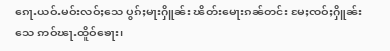ၵေႃႉယဝ်ႉမဝ်းလဝ်ႈသေ ပွၵ်ႈမႃးႁိူၼ်း ၽိတ်းမေႃးၵၼ်တင်း မႄႈၸဝ်ႈႁိူၼ်းသေ ဢဝ်ၽႃႉထိူဝ်ၶေႃး၊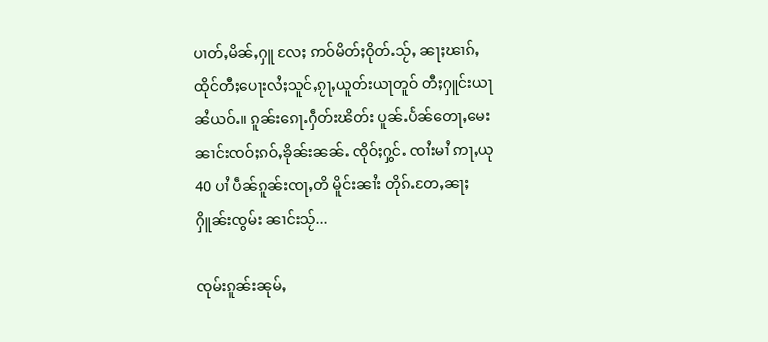ပၢတ်ႇမိၼ်ႇႁူ လႄႈ ဢဝ်မိတ်ႈဝိုတ်ႉသႂ်ႇ ၼႃႈၽၢၵ်ႇ ထိုင်တီႈပေႃးလႆႈသူင်ႇၵႂႃႇယူတ်းယႃတူဝ် တီႈႁူင်းယႃ ၼႆယဝ်ႉ။ ၵူၼ်းၵေႃႉႁဵတ်းၽိတ်း ပူၼ်ႉပႅၼ်တေႃႇမေးၼၢင်းၸဝ်ႈၵဝ်ႇၶိုၼ်းၼၼ်ႉ ၸိုဝ်ႈႁွင်ႉ ၸၢႆးမၢႆ ဢႃႇယု 40 ပၢႆ ပဵၼ်ၵူၼ်းၸႃႇတိ မိူင်းၼၢႆး တိုၵ်ႉတႄႇၼႃႈႁိူၼ်းၸွမ်း ၼၢင်းသႂ်...

ၸုမ်းၵူၼ်းၼုမ်ႇ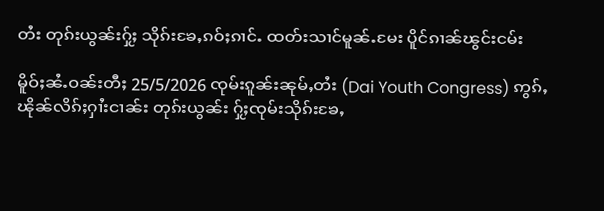တႆး တုၵ်းယွၼ်းႁႂ်ႈ သိုၵ်းၶႄႇၵဝ်ႈၵၢင်ႉ ထတ်းသၢင်မူၼ်ႉမႄး ပိူင်ၵၢၼ်ၽွင်းငမ်း

မိူဝ်ႈၼႆႉဝၼ်းတီႈ 25/5/2026 ၸုမ်းၵူၼ်းၼုမ်ႇတႆး (Dai Youth Congress) ဢွၵ်ႇၽိုၼ်လိၵ်ႈႁၢႆးငၢၼ်း တုၵ်းယွၼ်း ႁႂ်ႈၸုမ်းသိုၵ်းၶႄႇ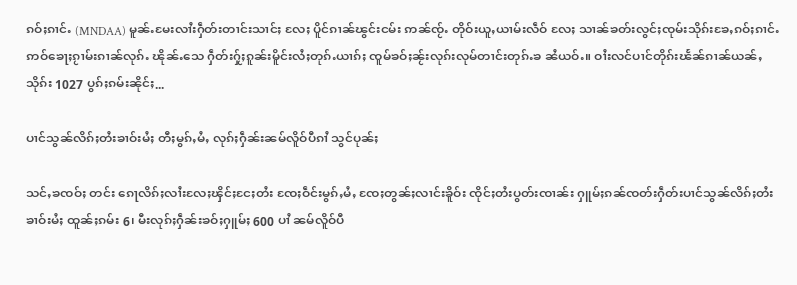ၵဝ်ႈၵၢင်ႉ (MNDAA) မူၼ်ႉမႄးလၢႆးႁဵတ်းတၢင်းသၢင်ႈ လႄႈ ပိူင်ၵၢၼ်ၽွင်းငမ်း ဢၼ်ၸႂ်ႉ တိုဝ်းယူႇယၢမ်းလဵဝ် လႄႈ သၢၼ်ၶတ်းလွင်ႈၸုမ်းသိုၵ်းၶႄႇၵဝ်ႈၵၢင်ႉ ဢဝ်ၶေႃႈၵႂၢမ်းၵၢၼ်လုၵ်ႉ ၽိုၼ်ႉသေ ႁဵတ်းႁႂ်ႈၵူၼ်းမိူင်းလႆႈတုၵ်ႉယၢၵ်ႈ ၸူမ်ၶဝ်ႈၼႂ်းလုၵ်းလုမ်တၢင်းတုၵ်ႉၶ ၼႆယဝ်ႉ။ ဝၢႆးလင်ပၢင်တိုၵ်းၽႅၼ်ၵၢၼ်ယၼ်ႇသိုၵ်း 1027 ပွၵ်ႈၵမ်းၼိုင်ႈ...

ပၢင်သွၼ်လိၵ်ႈတႆးၶၢဝ်းမႆႈ တီႈမွၵ်ႇမႆႇ လုၵ်ႈႁဵၼ်းၼမ်လိူဝ်ပီၵၢႆ သွင်ပုၼ်ႈ

သင်ႇၶၸဝ်ႈ တင်း ၵေႃလိၵ်ႈလၢႆးလႄႈၾိင်ႈငႄႈတႆး ၸႄႈဝဵင်းမွၵ်ႇမႆႇ ၸႄႈတွၼ်ႈလၢင်းၶိူဝ်း ၸိုင်ႈတႆးပွတ်းၸၢၼ်း ႁူမ်ႈၵၼ်ၸတ်းႁဵတ်းပၢင်သွၼ်လိၵ်ႈတႆးၶၢဝ်းမႆႈ ထူၼ်ႈၵမ်း 6၊ မီးလုၵ်ႈႁဵၼ်းၶဝ်ႈႁူမ်ႈ 600 ပၢႆ ၼမ်လိူဝ်ပီ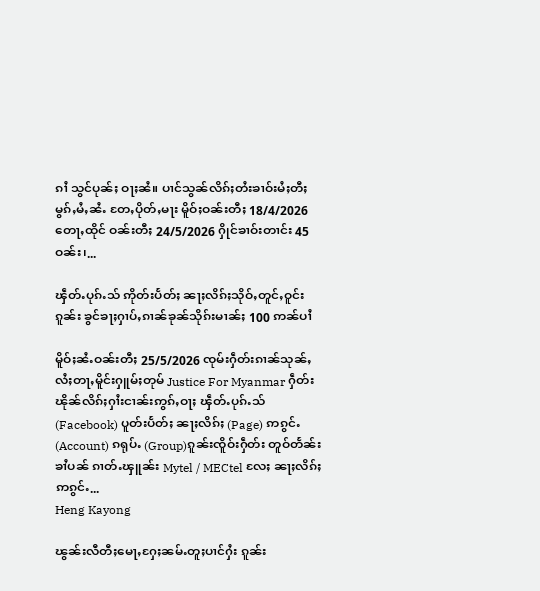ၵၢႆ သွင်ပုၼ်ႈ ဝႃႈၼႆ။ ပၢင်သွၼ်လိၵ်ႈတႆးၶၢဝ်းမႆႈတီႈမွၵ်ႇမႆႇၼႆႉ တႄႇပိုတ်ႇမႃး မိူဝ်ႈဝၼ်းတီႈ 18/4/2026 တေႃႇထိုင် ဝၼ်းတီႈ 24/5/2026 ႁိုင်ၶၢဝ်းတၢင်း 45 ဝၼ်း၊...

ၾဵတ်ႉပုၵ်ႉသ် ဢိုတ်းပႅတ်ႈ ၼႃႈလိၵ်ႈသိုဝ်ႇတူင်ႇဝူင်းၵူၼ်း ၶွင်ၶႃႈႁၢပ်ႇၵၢၼ်ၶုၼ်သိုၵ်းမၢၼ်ႈ 100 ဢၼ်ပၢႆ

မိူဝ်ႈၼႆႉဝၼ်းတီႈ 25/5/2026 ၸုမ်းႁဵတ်းၵၢၼ်သုၼ်ႇလႆႈတႃႇမိူင်းႁူမ်ႈတုမ် Justice For Myanmar ႁဵတ်းၽိုၼ်လိၵ်ႈႁၢႆးငၢၼ်းဢွၵ်ႇဝႃႈ ၾဵတ်ႉပုၵ်ႉသ် (Facebook) ပူတ်းပႅတ်ႈ ၼႃႈလိၵ်ႈ (Page) ဢၵွင်ႉ (Account) ၵရုပ်ႉ (Group)ၵူၼ်းၸိူဝ်းႁဵတ်း တူဝ်တႅၼ်းၶၢႆပၼ် ၵၢတ်ႉၾူၼ်း Mytel / MECtel လႄႈ ၼႃႈလိၵ်ႈ ဢၵွင်ႉ...
Heng Kayong

ၽွၼ်းလီတီႈမေႃႇႁႄႈၼမ်ႉတူႈပၢင်ႁႆး ၵူၼ်း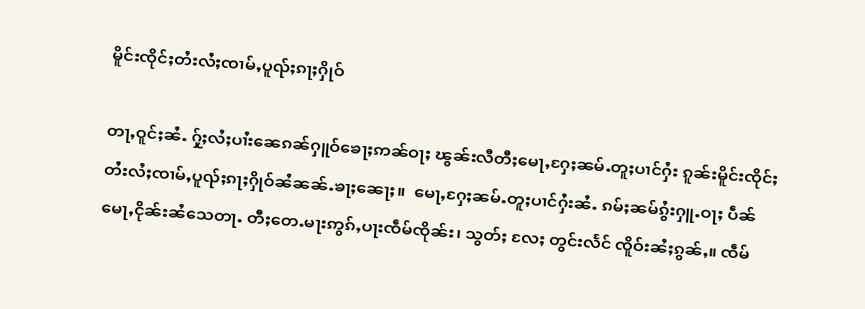မိူင်းၸိုင်ႈတႆးလႆႈၸၢမ်ႇပူၺ်ႈၵႃႈႁိုဝ်

တႃႇဝူင်ႈၼႆႉ ႁႂ်ႈလႆႈပၢႆးၼေၵၼ်ႁူဝ်ၶေႃႈဢၼ်ဝႃႈ ၽွၼ်းလီတီႈမေႃႇႁႄႈၼမ်ႉတူႈပၢင်ႁႆး ၵူၼ်းမိူင်းၸိုင်ႈတႆးလႆႈၸၢမ်ႇပူၺ်ႈၵႃႈႁိုဝ်ၼႆၼၼ်ႉၶႃႈၼေႃႈ။  မေႃႇႁႄႈၼမ်ႉတူႈပၢင်ႁႆးၼႆႉ ၵမ်ႈၼမ်ၵွႆးႁူႉဝႃႈ ပဵၼ်မေႃႇငိုၼ်းၼႆသေတႃႉ တီႈတေႉမႃးဢွၵ်ႇပႃးၸဵမ်ၸိုၼ်း၊ သွတ်ႈ လႄႈ တွင်းလႅင် ၸိူဝ်းၼႆႈၵွၼ်ႇ။ ၸဵမ်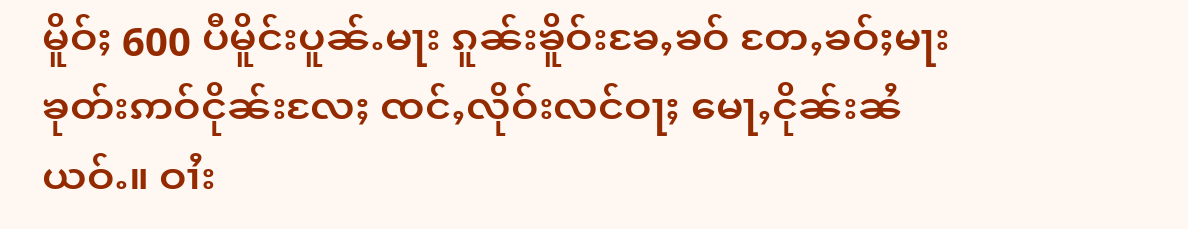မိူဝ်ႈ 600 ပီမိူင်းပူၼ်ႉမႃး ၵူၼ်းၶိူဝ်းၶႄႇၶဝ် တႄႇၶဝ်ႈမႃးၶုတ်းဢဝ်ငိုၼ်းလႄႈ ၸင်ႇလိုဝ်းလင်ဝႃႈ မေႃႇငိုၼ်းၼႆယဝ်ႉ။ ဝၢႆး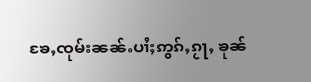ၶႄႇၸုမ်းၼၼ်ႉပၢႆႈဢွၵ်ႇၵႂႃႇ ၶုၼ်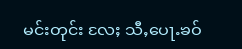မင်းတုင်း လႄႈ သီႇပေႃႉၶဝ်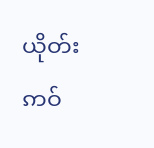ယိုတ်းဢဝ်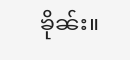ၶိုၼ်း။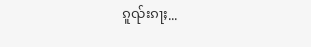ၵူၺ်းၵႃႈ...